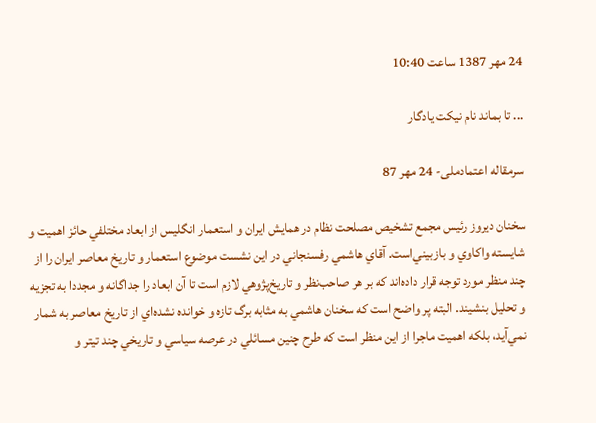24 مهر 1387 ساعت 10:40

... تا بماند نام نيكت يادگار

سرمقاله اعتمادملی- 24 مهر 87

سخنان ديروز رئيس مجمع تشخيص مصلحت نظام در همايش ايران و استعمار انگليس از ابعاد مختلفي حائز اهميت و شايسته واكاوي و بازبيني‌است. آقاي هاشمي ‌رفسنجاني در اين نشست موضوع استعمار و تاريخ معاصر ايران را از چند منظر مورد توجه قرار داده‌اند كه بر هر صاحب‌نظر و تاريخ‌پژوهي لا‌زم است تا آن ابعاد را جداگانه و مجددا به تجزيه و تحليل بنشيند. البته پر واضح است كه سخنان هاشمي به مثابه برگ تازه و خوانده نشده‌اي از تاريخ معاصر به شمار نمي‌آيد، بلكه اهميت ماجرا از اين منظر است كه طرح چنين مسائلي در عرصه سياسي و تاريخي چند تيتر و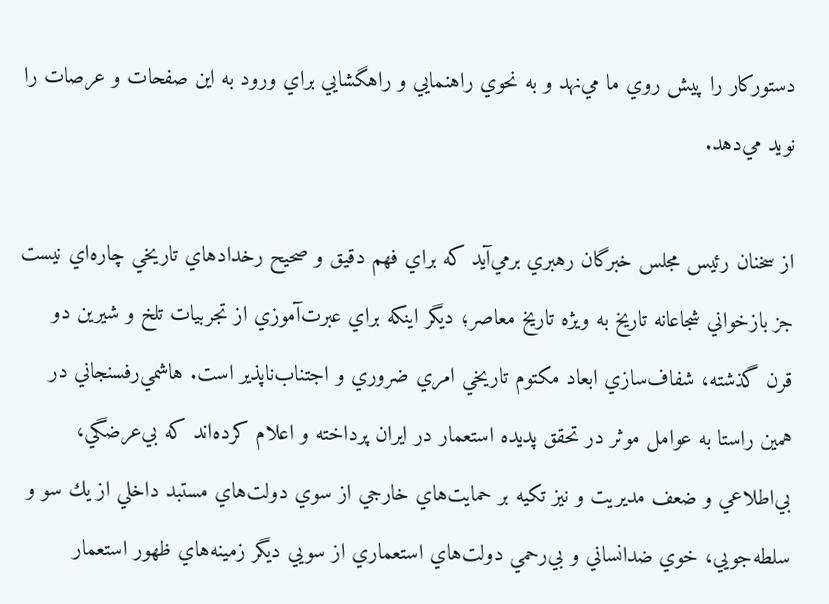دستوركار را پيش روي ما مي‌نهد و به نحوي راهنمايي و راهگشايي براي ورود به اين صفحات و عرصات را نويد مي‌دهد.

از سخنان رئيس مجلس خبرگان رهبري برمي‌آيد كه براي فهم دقيق و صحيح رخدادهاي تاريخي چاره‌اي نيست جز بازخواني شجاعانه تاريخ به ويژه تاريخ معاصر؛ ديگر اينكه براي عبرت‌آموزي از تجربيات تلخ و شيرين دو قرن گذشته، شفاف‌سازي ابعاد مكتوم تاريخي امري ضروري و اجتناب‌ناپذير است. هاشمي‌رفسنجاني در همين راستا به عوامل موثر در تحقق پديده استعمار در ايران پرداخته و اعلا‌م كرده‌اند كه بي‌عرضگي، بي‌اطلا‌عي و ضعف مديريت و نيز تكيه بر حمايت‌هاي خارجي از سوي دولت‌هاي مستبد داخلي از يك سو و سلطه‌جويي، خوي ضدانساني و بي‌رحمي دولت‌هاي استعماري از سويي ديگر زمينه‌هاي ظهور استعمار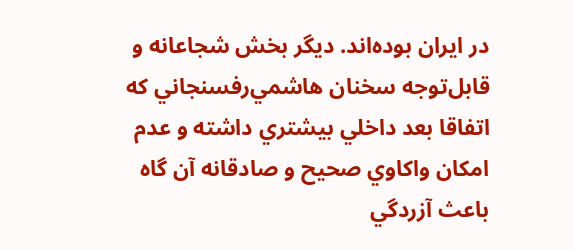در ايران بوده‌اند. ديگر بخش شجاعانه و قابل‌توجه سخنان هاشمي‌رفسنجاني كه اتفاقا بعد داخلي بيشتري داشته و عدم امكان واكاوي صحيح و صادقانه آن گاه باعث آزردگي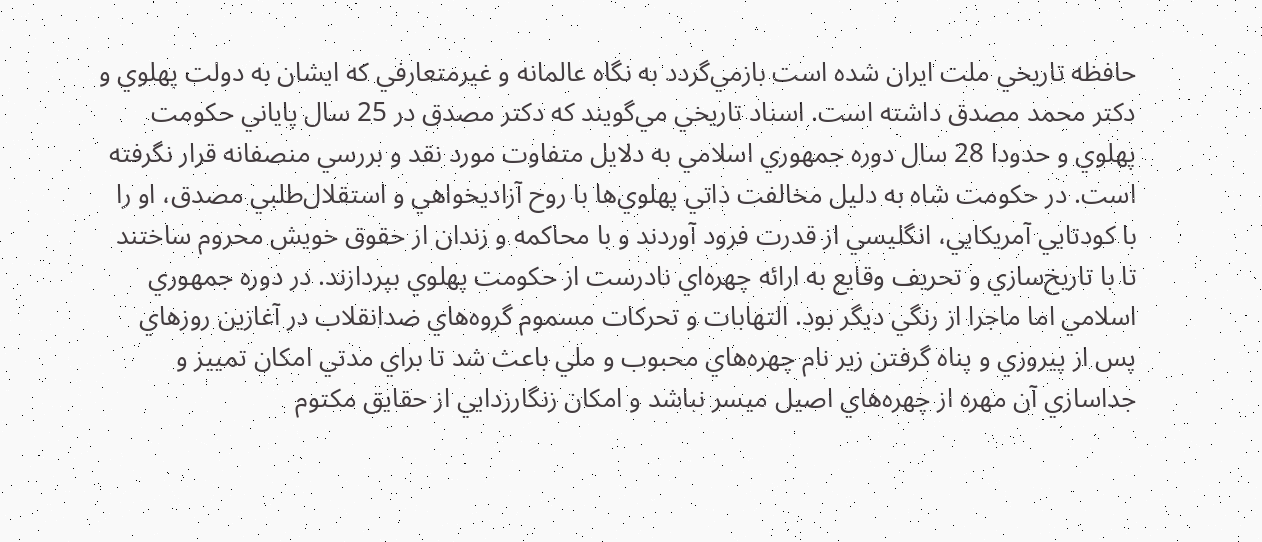حافظه تاريخي ملت ايران شده است بازمي‌گردد به نگاه عالمانه و غيرمتعارفي كه ايشان به دولت پهلوي و دكتر محمد مصدق داشته است. اسناد تاريخي مي‌گويند كه دكتر مصدق در 25 سال پاياني حكومت پهلوي و حدودا 28 سال دوره جمهوري اسلا‌مي به دلا‌يل متفاوت مورد نقد و بررسي منصفانه قرار نگرفته است. در حكومت شاه به دليل مخالفت ذاتي پهلوي‌ها با روح آزاديخواهي و استقلا‌ل‌طلبي مصدق، او را با كودتايي آمريكايي، انگليسي از قدرت فرود آوردند و با محاكمه و زندان از حقوق خويش محروم ساختند تا با تاريخ‌سازي و تحريف وقايع به ارائه چهره‌اي نادرست از حكومت پهلوي بپردازند. در دوره جمهوري اسلا‌مي اما ماجرا از رنگي ديگر بود. التهابات و تحركات مسموم گروه‌هاي ضدانقلا‌ب در آغازين روزهاي پس از پيروزي و پناه گرفتن زير نام چهره‌هاي محبوب و ملي باعث شد تا براي مدتي امكان تمييز و جداسازي آن مهره از چهره‌هاي اصيل ميسر نباشد و امكان زنگارزدايي از حقايق مكتوم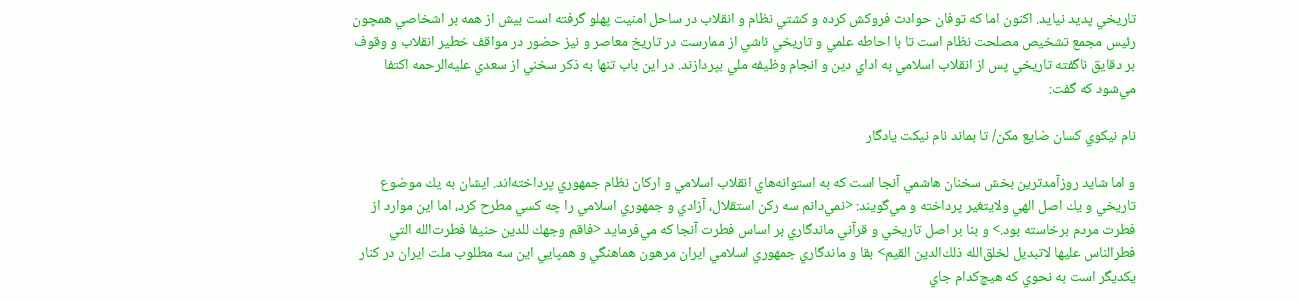تاريخي پديد نيايد. اكنون اما كه توفان حوادث فروكش كرده و كشتي نظام و انقلا‌ب در ساحل امنيت پهلو گرفته است بيش از همه بر اشخاصي همچون رئيس مجمع تشخيص مصلحت نظام است تا با احاطه علمي و تاريخي ناشي از ممارست در تاريخ معاصر و نيز حضور در مواقف خطير انقلا‌ب و وقوف بر دقايق ناگفته تاريخي پس از انقلا‌ب اسلا‌مي به اداي دين و انجام وظيفه ملي بپردازند. در اين باب تنها به ذكر سخني از سعدي عليه‌الرحمه اكتفا مي‌شود كه گفت:

نام نيكوي كسان ضايع مكن/ تا بماند نام نيكت يادگار

و اما شايد روزآمدترين بخش سخنان هاشمي آنجا است كه به استوانه‌هاي انقلا‌ب اسلا‌مي و اركان نظام جمهوري پرداخته‌اند. ايشان به يك موضوع تاريخي و يك اصل الهي ولا‌يتغير پرداخته و مي‌گويند: <نمي‌‌دانم سه ركن استقلا‌ل، آزادي و جمهوري اسلا‌مي را چه كسي مطرح كرد، اما اين موارد از فطرت مردم برخاسته بود.> و بنا بر اصل تاريخي و قرآني ماندگاري بر اساس فطرت آنجا كه مي‌فرمايد <فاقم وجهك للدين حنيفا فطرت‌الله التي فطرالناس عليها لا‌تبديل لخلق‌الله ذلك‌الدين ‌القيم> بقا و ماندگاري جمهوري اسلا‌مي ايران مرهون هماهنگي و همپايي اين سه مطلوب ملت ايران در كنار يكديگر است به نحوي كه هيچ‌كدام جاي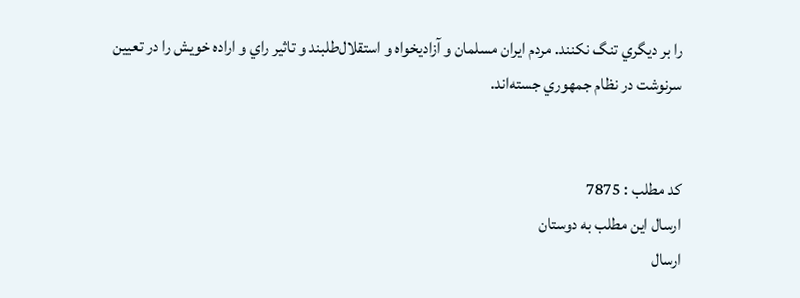را بر ديگري تنگ نكنند. مردم ايران مسلمان و آزاديخواه و استقلا‌ل‌طلبند و تاثير راي و اراده خويش را در تعيين سرنوشت در نظام جمهوري جسته‌اند.


کد مطلب : 7875
ارسال اين مطلب به دوستان
ارسال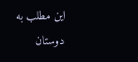اين مطلب به دوستان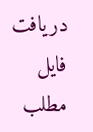دريافت فايل مطلب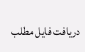دريافت فايل مطلب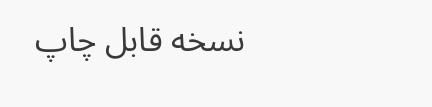نسخه قابل چاپ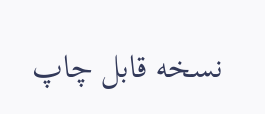نسخه قابل چاپ